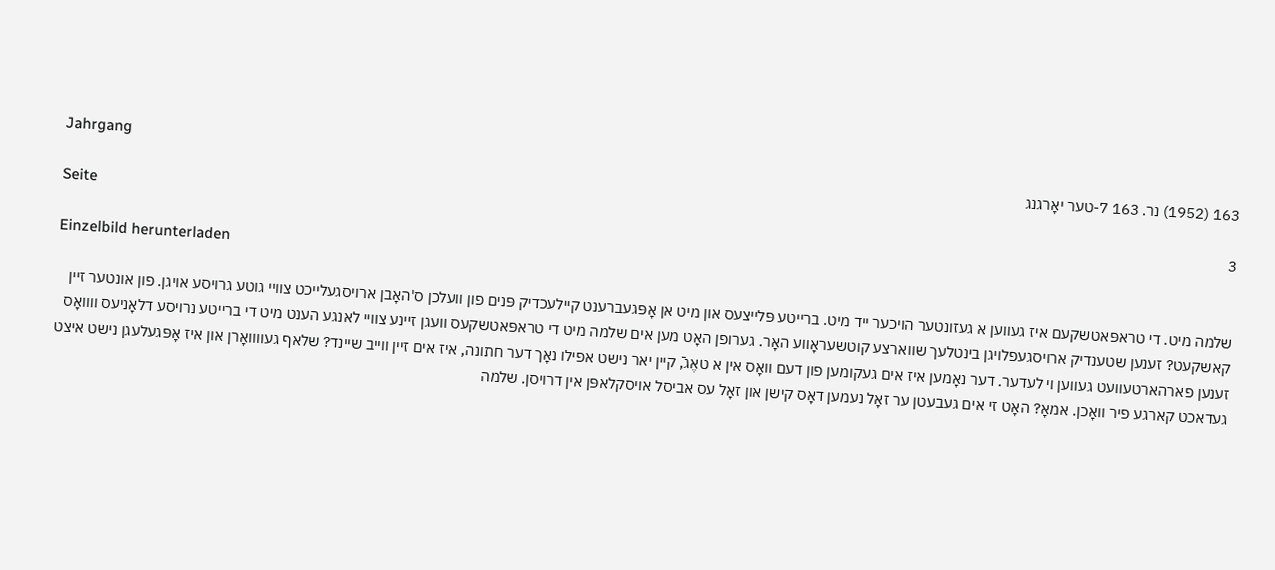Jahrgang
163 (1952) נר. 163 7-טער יאָרגנג
Seite
3
Einzelbild herunterladen

שלמה מיט. די טראפּאטשקעם איז געווען א געזונטער הויכער ייד מיט. ברייטע פּלייצעס און מיט אן אָפּגעברענט קיילעכדיק פּנים פון וועלכן ס'האָבן ארויסגעלייכט צוויי גוטע גרויסע אויגן. פון אונטער זיין קאשקעט? זענען שטענדיק ארויסגעפלויגן בינטלעך שווארצע קוטשעראָווע האָר. גערופן האָט מען אים שלמה מיט די טראפּאטשקעס וועגן זיינע צוויי לאנגע הענט מיט די ברייטע נרויסע דלאָניעס וװואָס זענען פארהארטעוועט געווען וי לעדער. דער נאָמען איז אים געקומען פון דעם וואָס אין א טאֶגֿ, קיין יאר נישט אפילו נאָך דער חתונה, איז אים זיין ווייב שיינד? שלאף געוװואָרן און איז אָפּגעלעגן נישט איצט געדאכט קארגע פיר וואָכן. אמאָ? האָט זי אים געבעטן ער זאָל נעמען דאָס קישן און זאָל עס אביסל אויסקלאפּן אין דרויסן. שלמה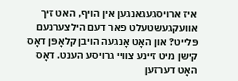איז ארויסגעגאנגען אין הויף, האט זיך אוועקגעשטעלט פאר דעם הילצערנעם פּלייט? און האָט אָנגעה הויבן קלאָפּן דאָס קישן מיט זיינע צוויי גרויסע הענט. דאָס האָט דערזען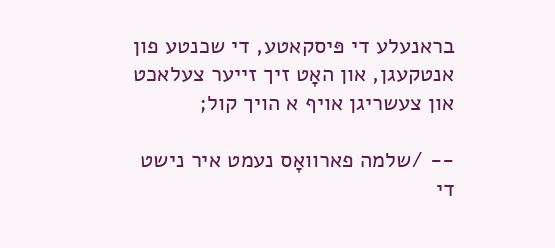בראנעלע די פּיסקאטע, די שכנטע פון אנטקעגן, און האָט זיך זייער צעלאכט און צעשריגן אויף א הויך קול;

-- /שלמה פארוואָס נעמט איר נישט די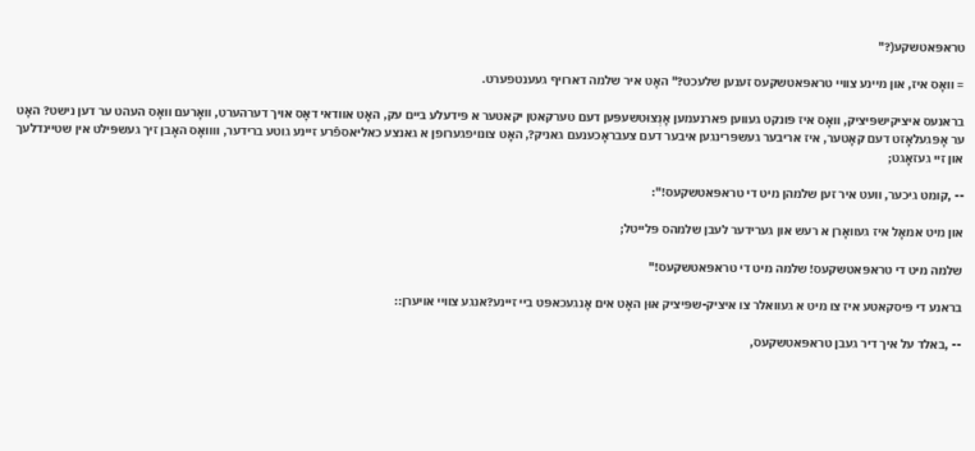טראפּאטשקע(?"

= וואָס איז, און מיינע צוויי טראפּאטשקעס זענען שלעכט?" האָט איר שלמה דארויף געענטפערט.

בראנעס איציקישפּיציק, װאָס איז פּונקט געווען פארנעמען אָנְצוּטשעפּען דעם טערקאטן יקאטער א פּידעלע ביים עק, האָט אוודאי דאָס אויך דערהערט, װאָרעם וואָס העהט ער דען נישט? האָט ער אָפּגעלאָזט דעם קאָטער, איז אריבער געשפּרינגען איבער דעם צעבראָכענעם גאניק?, האָט צונויפגערופן א גאנצע כאליאספֿרע זיינע גוטע ברידער, וװואָס האָבן זיך געשפּילט אין שטיינדלעך און זיי געזאָגט;

-- ,קומט גיכער, וועט איר זען שלמהן מיט די טראפּאטשקעס!":

און מיט אמאָל איז געוואָרן א רעש און גערידער לעבן שלמהס פּלייטל;

שלמה מיט די טראפּאטשקעס! שלמה מיט די טראפּאטשקעס!"

בראנע די פּיסקאטע איז צו מיט א געוואלר צו איציק-שפּיציק אוּן האָט אים אָנגעכאפּט ביי זיינע?אנגע צוויי אויערן::

-- ,באלד על איך דיר געבן טראפּאטשקעס,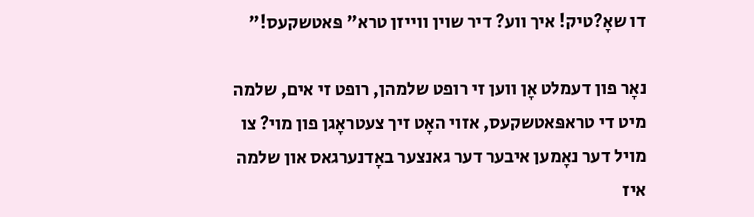דו שאָ?טיק! איך ווע? דיר שוין ווייזן טרא" פּאטשקעס!"

נאָר פון דעמלט אָן ווען זי רופט שלמהן, רופט זי אים, שלמה מיט די טראפּאטשקעס, אזוי האָט זיך צעטראָגן פון מוי? צו מויל דער נאָמען איבער דער גאנצער באָדנערגאס און שלמה איז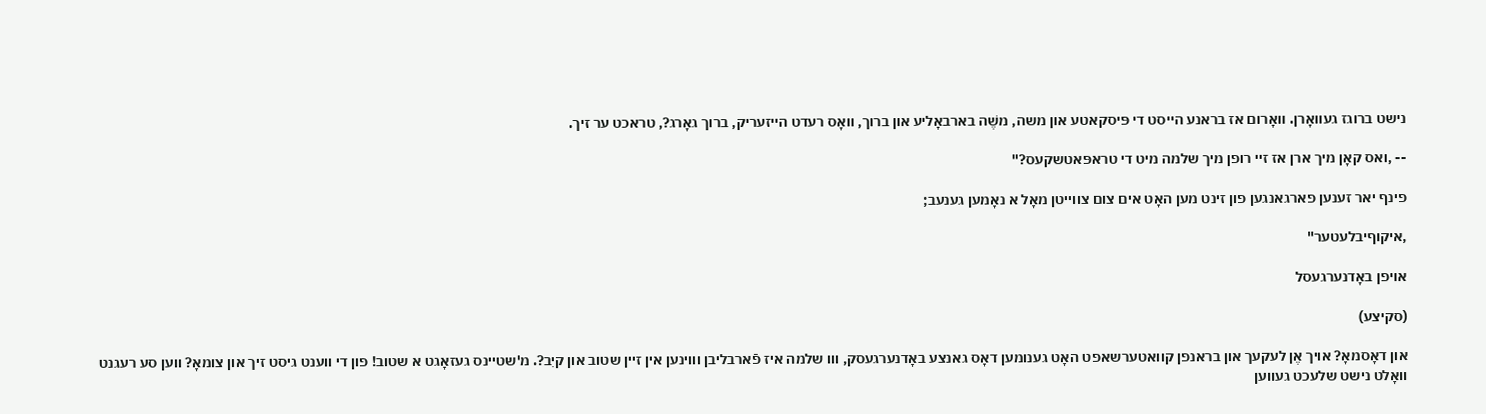נישט ברוגז געוואָרן. װאָרום אז בראנע הייסט די פּיסקאטע און משה, משֶׁה בארבאָליע און ברוך, וואָס רעדט הייזעריק, ברוך גאָרג?, טראכט ער זיך.

-- ,ואס קאָן מיך ארן אז זיי רופן מיך שלמה מיט די טראפּאטשקעס?"

פינף יאר זענען פארגאנגען פון זינט מען האָט אים צום צווייטן מאָל א נאָמען גענעב;

,איקוףיבלעטער"

אויפן באָדנערגעסל

(סקיצע)

און דאָסמאָ? אויך אֶן לעקעך און בראנפן קוואטערשאפט האָט גענומען דאָס גאנצע באָדנערגעסק, ווו שלמה איז פֿארבליבן וווינען אין זיין שטוב און קיִב?. מ'שטיינס געזאָגט א שטוב! פון די ווענט גיסט זיך און צומאָ? ווען סע רעגנט וואָלט נישט שלעכט געווען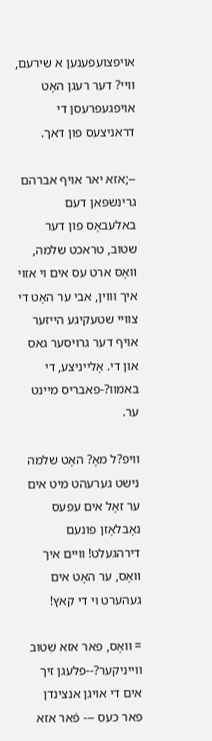אויפצועפענען א שירעם, וויי? דער רעגן האָט אויפגעפרעסן די דראניצעס פון דאך.

--;אזא יאר אויף אברהם גרינשפּאן דעם באלעבאָס פון דער שטוב, טראכט שלמה, װאָס ארט עס אים וי אזוי איך וווין, אבי ער האָט די צוויי שטעקיגע הייזער אויף דער גרויסער גאס און די. אָלייניצע, די באמוו?-פאבריס מיינט ער.

וויפ?ל מאָ? האָט שלמה נישט גערעהט מיט אים ער זאָל אים עפּעס נאָבלאָזן פונעם דירהגעלט! וויים איך װאָס, ער האָט אים געהערט וי די קאץ!

= וואָס, פאר אזא שִׁטוב ווייניקער?--פלעגן זיך אים די אויגן אנצינדן פאר כעס --- פֿאר אזא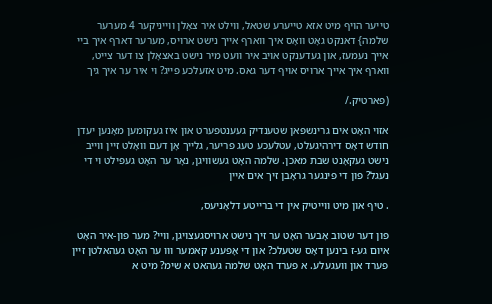טייער הויף מיט אזא טייערע שטאל, ווילט איר צאָלן ווייניקער 4 מערער שלמה} דאנקט גאָט װאָס איך ווארף אייך נישט ארויס, מערער דארף איך ביי אייך נעמעז, און געדענקט אויב איר וועט מיר נישט באצאָלן צו דער צייט, ווארף איך אייך ארויס אויף דער גאס. מיט אזעלכע פייג? וי איר ער איך גיך

(פארטיק./

אזוי האָט אים גרינשפּאן שטענדיק געענטפערט און איז געקומען מאָנען יעדן חודש דאָס דירהיגעלט, עטלעכע טעג פריער, גלייך אָן דעם װאָלט זיין ווייב נישט געקאָנט שבת מאכן. שלמה האָט געשוויגן, נאָר ער האָט געפילט וי די נעגל? פון די פינגער גראָבן זיך אים איין

. טיף און מיט ווייטיק אין די ברייטע דלאָניעס,

פון דער שטוב אָבער האָט ער זיך נישט ארויסגעצויגן, וויי? מער פון-איר האָט איום גע-ז בינען דאָס שטעלכ? און די אָפענע קאמער ווו ער האָט געהאלטן זיין פערד און וועגעלע. א פערד האָט שלמה געהאט א שימ? מיט א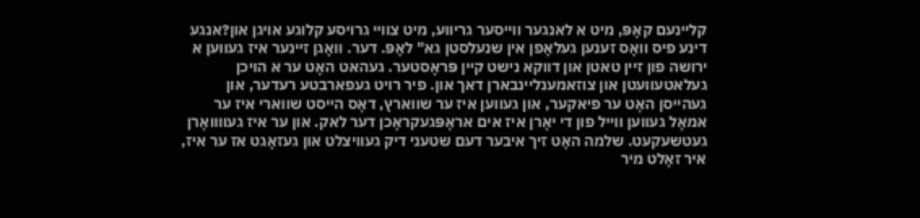קליינעם קאָפּ, מיט א לאנגער ווייסער גריווע, מיט צוויי גרויסע קלוגע אויגן און?אנגע דינע פיס וואָס זענען געלאָפן אין שנעלסטן גא" לאָפּ. דער. װאָגן זיינער איז געווען א ירושה פון זיין טאטן און דווקא נישט קיין פּראָסטער. געהאט האָט ער א הויכן געלאטעוועטן און צוזאמענליינבארן דאך און. פיר רויט געפארבטע רעדער, און געהייסן האָט ער פיאקער, און געווען איז ער שווארץ, דאָס הייסט שווארי איז ער אמאָל געווען ווייל פון די יאָרן איז אים אראָפּגעקראָכן דער לאק. און ער איז געוװואָרן געטשעקעט. שלמה האָט זיך איבער דעם שטעני דיק געוויצלט און געזאָגט אז ער איז, איר זאָלט מיר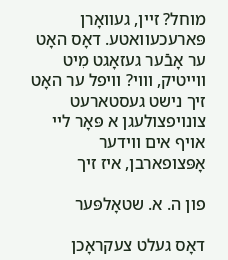מוחל? זיין, געװאָרן פּארעכעוואטע. דאָס האָט ער אָבֿער געזאָגט מִיט ווייטיק, וווי? וויפל ער האָט זיך נישט געסטארעט צונויפצולעגן א פּאָר ליי אויף אים ווידער אָפּצופארבן, איז זיך

פון ה. א. שטאָלפּער

דאָס געלט צעקראָכן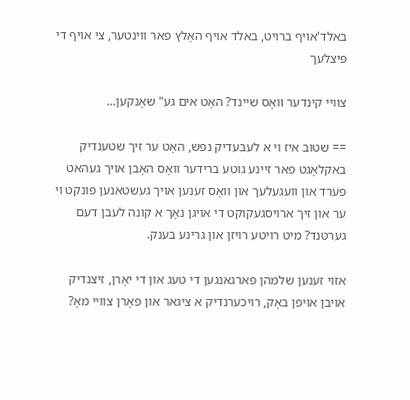באלד'אויף ברויט, באלד אויף האָלץ פאר ווינטער, צי אויף די פּיצלעך

צוויי קינדער װאָס שיינד? האָט אים גע" שאָנקען...

== שטוב איז וי א לעבעדיק נפש, האָט ער זיך שטענדיק באקלאָגט פאר זיינע גוטע ברידער וואָס האָבן אויך געהאט פערד און וועגעלעך און וואָס זענען אויך געשטאנען פּונקט וי ער און זיך ארויסגעקוקט די אויגן נאָך א קונה לעבן דעם גערטנד? מיט רויטע רויזן און גרינע בענק.

אזוי זענען שלמהן פארגאנגען די טעג און די יאָרן, זיצנדיק אויבן אויפן באָק, רויכערנדיק א ציגאר און פאָרן צוויי מאָ?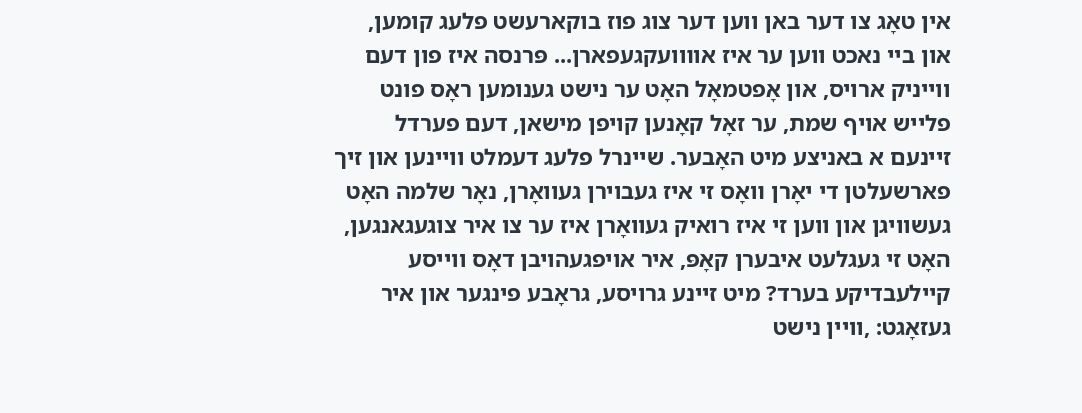אין טאָג צו דער באן ווען דער צוג פוז בוקארעשט פלעג קומען, און ביי נאכט ווען ער איז אוװועקגעפארן... פּרנסה איז פון דעם ווייניק ארויס, און אָפטמאָל האָט ער נישט גענומען ראָס פונט פלייש אויף שמת, ער זאָל קאָנען קויפן מישאן, דעם פערדל זיינעם א באניצע מיט האָבער. שיינרל פלעג דעמלט וויינען און זיך פארשעלטן די יאָרן װאָס זי איז געבוירן געוואָרן, נאָר שלמה האָט געשוויגן און ווען זי איז רואיק געוואָרן איז ער צו איר צוגעגאנגען, האָט זי געגלעט איבערן קאָפּ, איר אויפגעהויבן דאָס ווייסע קיילעבדיקע בערד? מיט זיינע גרויסע, גראָבע פינגער און איר געזאָגט: ,וויין נישט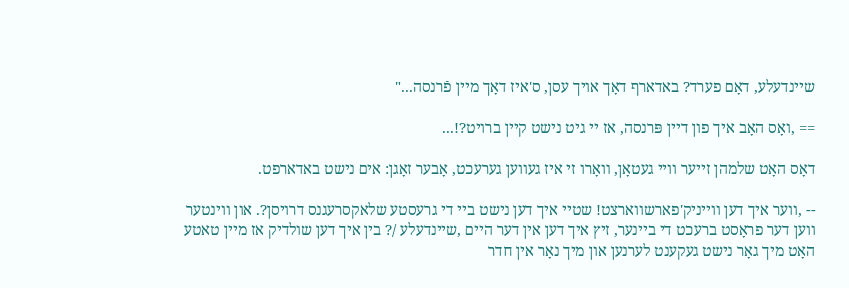שיינדעלע, דאָם פערד? באדארף דאָך אויך עסן, ס'איז דאָך מיין פֿרנסה..."

== ,ואָס האָב איך פון דיין פּרנסה, אז יי גיט נישט קיין ברויט?!...

דאָס האָט שלמהן זייער וויי געטאָן, װאָרו זי איז געווען גערעכט, אָבער זאָגן: אים נישט באדארפט.

-- ,ווער איך דען ווייניק'פארשווארצט! שטיי איך דען נישט ביי די גרעסטע שלאקסרעגנס דרויסן?. און ווינטער ווען דער פראָסט ברעכט די ביינער, זיץ איך דען אין דער היים ,שיינדעלע /? בין איך דען שולדיק אז מיין טאטע האָט מיך גאָר נישט געקענט לערנען און מיך נאָר אין חדר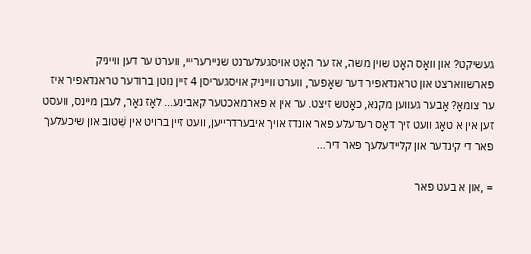געשיקט? און וואָס האָט שוין משה, אז ער האָט אויסגעלערנט שניירערײי, ווערט ער דען ווייניק פארשווארצט און טראנדאפיר דער שאָפער, ווערט ווייניק אויסגעריסן 4 זיין נוטן ברודער טראנדאפיר איז ער צומאָ? אָבער געווען מקנא, כאָטש זיצט. ער אין א פארמאכטער קאבינע... לאָז נאָר, לעבן מיינס, וועסט זען אין א טאָג וועט זיך דאָס רעדעלע פאר אונדז אויך איבערדרייען, וועט זיין ברויט אין שִׁטוב און שיכעלעך פאר די קינדער און קליידעלעך פאר דיר...

= ,און א בעט פאר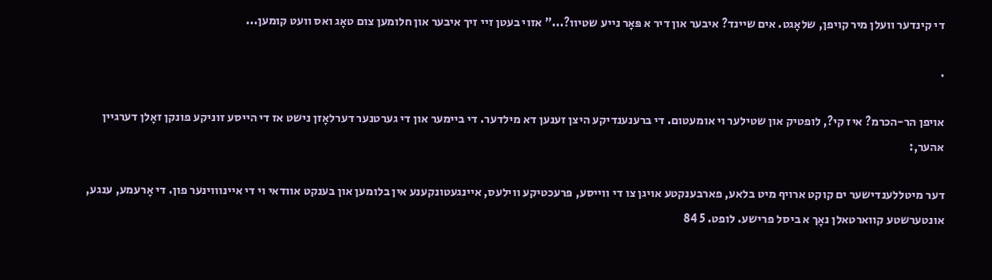די קינדער וועלן מיר קויפן, שלאָגט. אים שיינד? איבער און דיר א פּאָר נייע שטיוו?..." אזוי בעטן זיי זיך איבער און חלומען צום טאָג ואס וועט קומען...

.

אויפן הר-הכרמ? איז קי?, לופטיק און שטילער וי אומעטום. די ברענענדיקע היצן זענען דא מילדער. די ביימער און די גערטנער דערלאָזן נישט אז די הייסע זוניקע פונקן זאָלן דערגיין אהער,:

דער מיטללענדישער ים קוקט ארויף מיט בלאע, פארבענקטע אויגן צו די ווייסע, פּרעכטיקע ווילעס, איינגעטונקענע אין בלומען און בענקט אוודאי וי די איינוווינער פון. די אָרעמע, ענגע, אונטערשטע קווארטאלן נאָך א ביסל פרישע. לופט. 5 84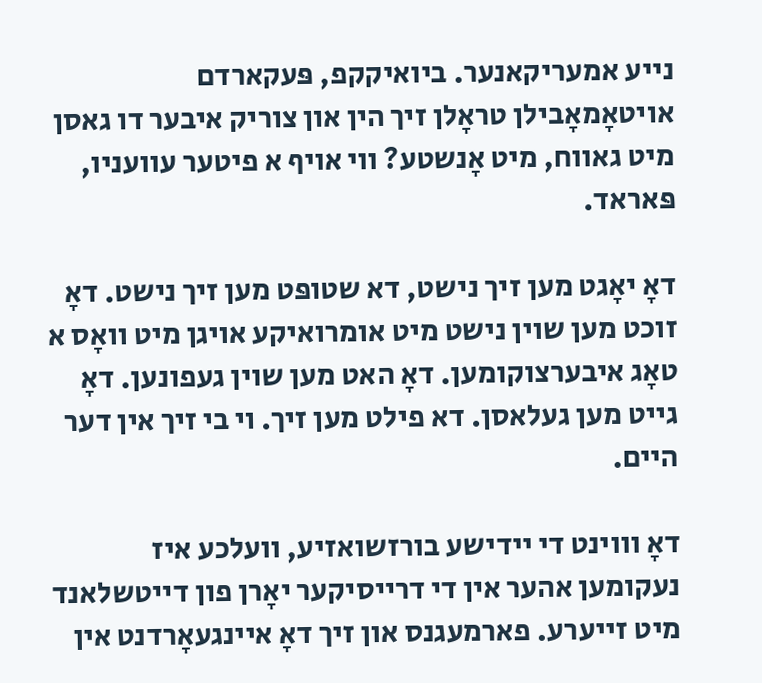נייע אמעריקאנער. ביואיקקפ, פּעקארדם אויטאָמאָבילן טראָלן זיך הין און צוריק איבער דו גאסן מיט גאווח, מיט אָנשטע? ווי אויף א פיטער עוועניו, פּאראד.

דאָ יאָגט מען זיך נישט, דא שטופּט מען זיך נישט. דאָ זוכט מען שוין נישט מיט אומרואיקע אויגן מיט וואָס א טאָג איבערצוקומען. דאָ האט מען שוין געפונען. דאָ גייט מען געלאסן. דא פילט מען זיך. וי בי זיך אין דער היים.

דאָ וווינט די יידישע בורזשואזיע, וועלכע איז נעקומען אהער אין די דרייסיקער יאָרן פון דייטשלאנד מיט זייערע. פארמעגנס און זיך דאָ איינגעאָרדנט אין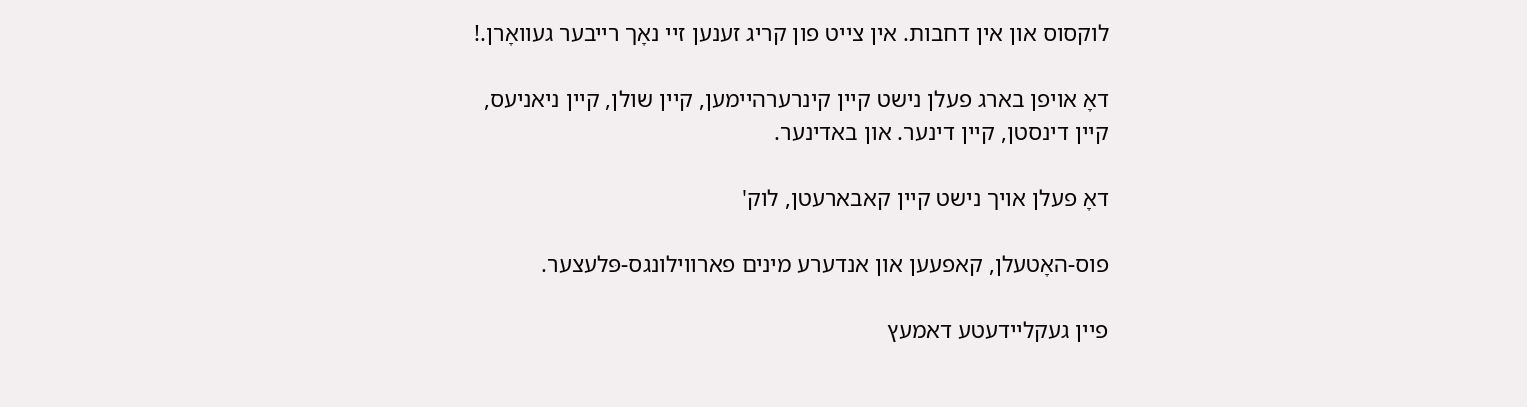לוקסוס און אין דחבות. אין צייט פון קריג זענען זיי נאָך רייבער געוואָרן.!

דאָ אויפן בארג פעלן נישט קיין קינרערהיימען, קיין שולן, קיין ניאניעס, קיין דינסטן, קיין דינער. און באדינער.

דאָ פעלן אויך נישט קיין קאבארעטן, לוק'

פוס-האָטעלן, קאפעען און אנדערע מינים פארווילונגס-פּלעצער.

פיין געקליידעטע דאמעץ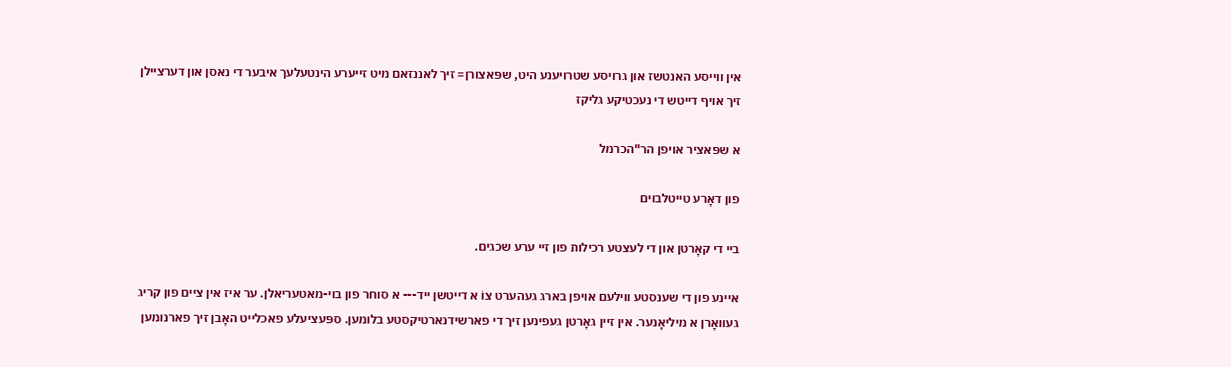אין ווייסע האנטשז און גרויסע שטרויענע היט, שפּאצורן= זיך לאננזאם מיט זייערע הינטעלעך איבער די נאסן און דערציילן זיך אויף דייטש די נעכטיקע גליקז

א שפּאציר אויפן הר"הכרמל

פון דאָרע טייטלבוים

ביי די קאָרטן און די לעצטע רכילות פון זיי ערע שכגים.

איינע פון די שענסטע ווילעם אויפן בארג געהערט צוֹ א דייטשן ייד--- א סוחר פון בוי-מאטעריאלן. ער איז אין ציים פון קריג געװאָרן א מיליאָנער. אין זיין גאָרטן געפינען זיך די פארשידנארטיקסטע בלומען. ספּעציעלע פאכלייט האָבן זיך פארנומען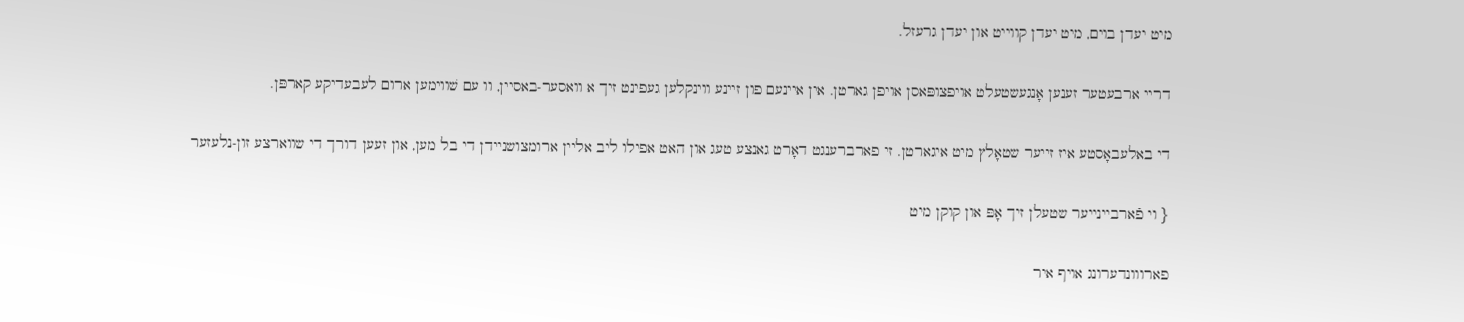מיט יעדן בוים, מיט יעדן קווייט און יעדן גרעזל.

דריי ארבעטער זענען אָנגעשטעלט אויפצופּאסן אויפן גארטן. אין איינעם פון זיינע ווינקלען געפינט זיך א וואסער-באסיין, וו עם שׁווימען ארום לעבעדיקע קארפּן.

די באלעבאָסטע איז זייער שטאָלץ מיט איגארטן. זי פארברענגט דאָרט גאנצע טעג און האט אפילו ליב אליין ארומצושניידן די בל מען, און זעען דורך די שווארצע זון-נלעזער

{ וי פֿארביינייער שטעלן זיך אָפּ און קוקן מיט

פארווונדערונג אויף איר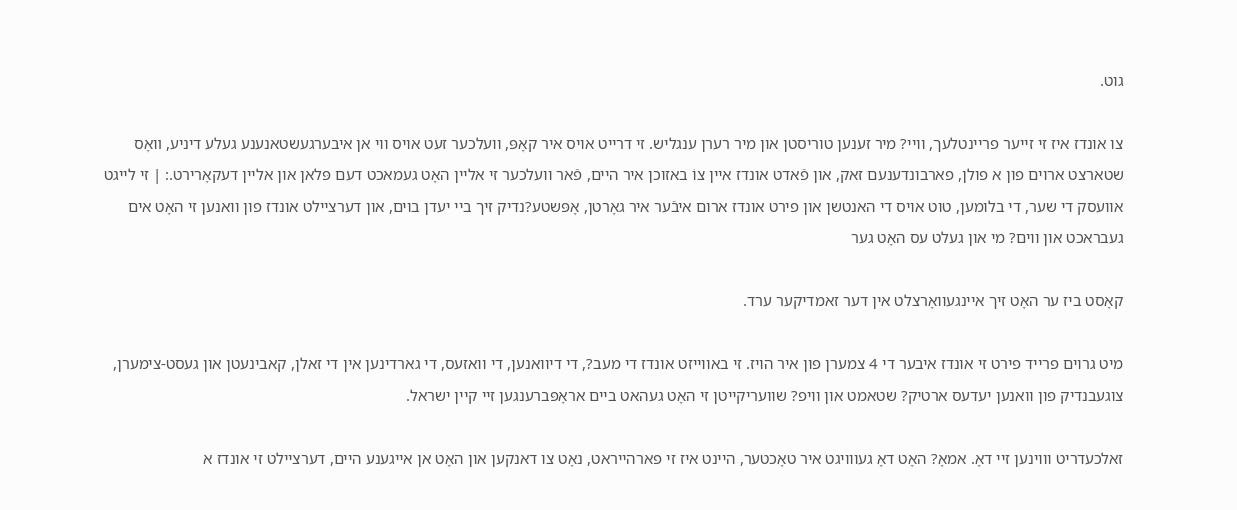גוט.

צו אונדז איז זי זייער פריינטלעך, וויי? מיר זענען טוריסטן און מיר רערן ענגליש. זי דרייט אויס איר קאָפּ, וועלכער זעט אויס ווי אן איבערגעשטאנענע געלע דיניע, װאָס שטארצט ארוים פון א פולן, פארבונדענעם זאק, און פֿאדט אונדז איין צוֹ באזוכן איר היים, פֿאר וועלכער זי אליין האָט געמאכט דעם פּלאן און אליין דעקאָרירט.: | זי לייגט אוועסק די שער, די בלומען, טוט אויס די האנטשן און פירט אונדז ארום איבֿער איר גאָרטן, אָפּשטע?נדיק זיך ביי יעדן בוים, און דערציילט אונדז פון וואנען זי האָט אים געבראכט און ווים? מי און געלט עס האָט גער

קאָסט ביז ער האָט זיך איינגעוואָרצלט אין דער זאמדיקער ערד.

מיט גרוים פרייד פירט זי אונדז איבער די 4 צמערן פון איר הויז. זי באווייזט אונדז די מעב?, די דיוואנען, די וואזעס, די גארדינען אין די זאלן, קאבינעטן און געסט-צימערן, צוגעבנדיק פון וואנען יעדעס ארטיק? שטאמט און וויפ? שוועריקייטן זי האָט געהאט ביים אראָפּברענגען זיי קיין ישראל.

זאלכעדריט וווינען זיי דאָ. אמאָ? האָט דאָ געווויגט איר טאָכטער, היינט איז זי פארהייראט, נאָט צו דאנקען און האָט אן אייגענע היים, דערציילט זי אונדז א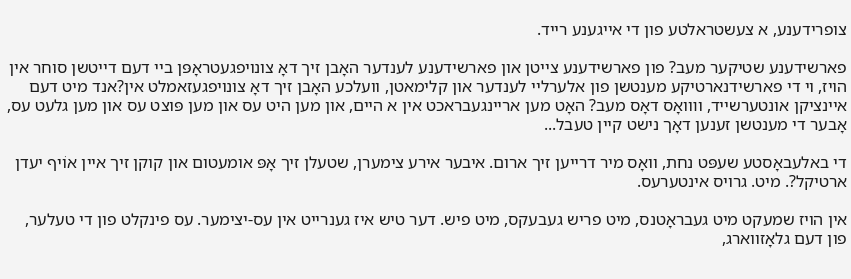צופרידענע, א צעשטראלטע פון די אייגענע רייד.

פארשידענע שטיקער מעב? פון פארשידענע צייטן און פארשידענע לענדער האָבן זיך דאָ צונויפגעטראָפּן ביי דעם דייטשן סוחר אין הויז, וי די פארשידנארטיקע מענטשן פון אלערליי לענדער און קלימאטן, וועלכע האָבן זיך דאָ צונויפגעזאמלט אין?אנד מיט דעם איינציקן אונטערשייד, וװואָס דאָס מעב? האָט מען אריינגעבראכט אין א היים, און מען היט עס און מען פּוצט עס און מען גלעט עס, אָבער די מענטשן זענען דאָך נישט קיין טעבל...

די באלעבאָסטע שעפּט נחת, וואָס מיר דרייען זיך ארום. איבער אירע צימערן, שטעלן זיך אָפּ אומעטום און קוקן זיך איין אוֹיף יעדן ארטיקל?. מיט. גרויס אינטערעס.

אין הויז שמעקט מיט געבראָטנס, מיט פריש געבעקס, מיט פיש. דער טיש איז גענרייט אין עס-יצימער. עס פינקלט פון די טעלער, פון דעם גלאָזווארג,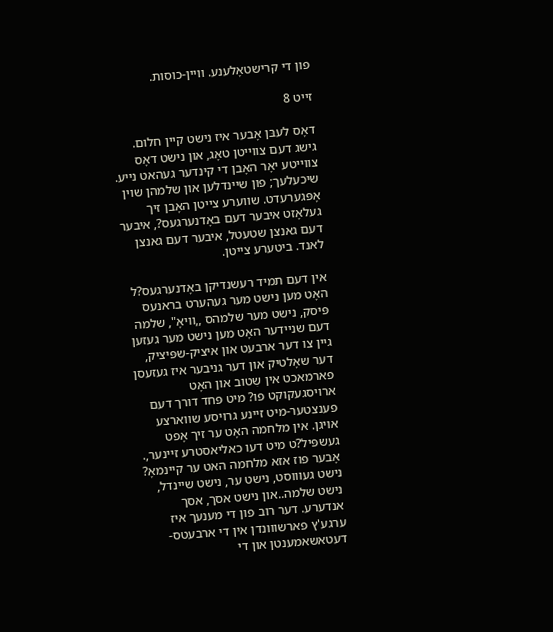פון די קרישטאָלענע. וויין-כוסות.

זייט 8

דאָס לעבּן אָבער איז נישט קיין חלום. גישג דעם צווייטן טאָג, און נישט דאָס צווייטע יאָר האָבן די קינדער געהאט נייע. שיכעלעך; פון שיינדלען און שלמהן שוין אָפּגערעדט. שווערע צייטן האָבן זיך געלאָזט איבער דעם באָדנערגעס?, איבער דעם גאנצן שטעטל, איבער דעם גאנצן לאנד. ביטערע צייטן.

אין דעם תמיד רעשנדיקן באָדנערגעס?ל האָט מען נישט מער געהערט בראנעס פּיסק, נישט מער שלמהס ,,וויאָ", שלמה דעם שניידער האָט מען נישט מער געזען גיין צו דער ארבעט און איציק-שפּיציק, דער שאָלטיק און דער גניבער איז געזעסן פארמאכט אין שִטוב און האָט ארויסגעקוקט פו? מיט פּחד דורך דעם פענצטער-מיט זיינע גרויסע שווארצע אויגן. אין מלחמה האָט ער זיך אָפט געשפּיל?ט מיט דעו כאליאסטרע זיינער,. אָבער פוז אזא מלחמה האט ער קיינמאָ? נישט געוווסט, נישט ער, נישט שיינדל, נישט שלמה..און נישט אסך, אסך אנדערע. דער רוב פון די מענעך איז ערגע'ץ פארשווונדן אין די ארבעטס-דעטאשאמענטן און די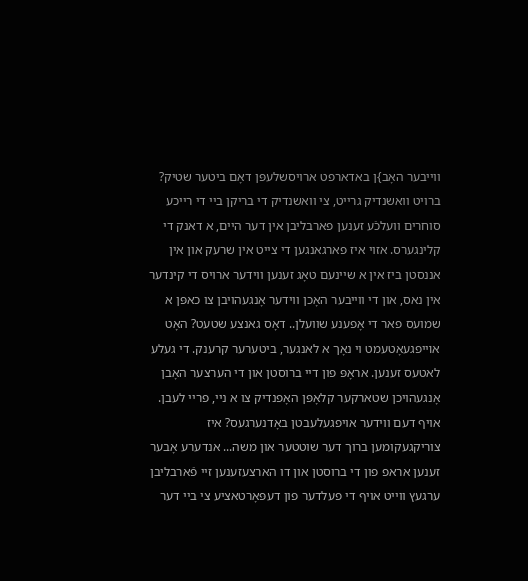ווייבער האָב}ן באדארפט ארויסשלעפּן דאָם ביטער שטיק? ברויט וואשנדיק גרייט, צי וואשנדיק די בריקן ביי די רייכע סוחרים וועלכֿע זענען פארבליבן אין דער היים, א דאנק די קלינגערס. אזוי איז פארגאנגען די צייט אין שרעק און אין אננסטן ביז אין א שיינעם טאָג זענען ווידער ארויס די קינדער אין נאס, און די ווייבער האָכן ווידער אָנגעהויבן צו כאפּן א שמועס פאר די אָפענע שוועלן.. דאָס גאנצע שטעט? האָט אױיפגעאָטעמט וי נאָך א לאנגער, ביטערער קרענק. די געלע לאטעס זענען. אראָפּ פון דיי ברוסטן און די הערצער האָבן אָנגעהויכן שטארקער קלאָפּן האָפנדיק צו א ניי, פריי לעבן. אויף דעם ווידער אויפגעלעבטן באָדנערגעס? איז צוריקגעקומען ברוך דער שוטטער און משה... אנדערע אָבער זענען אראפ פון די ברוסטן און דו הארצעזענען זיי פֿארבליבן ערגעץ ווייט אויף די פעלדער פון דעפּאָרטאציע צי ביי דער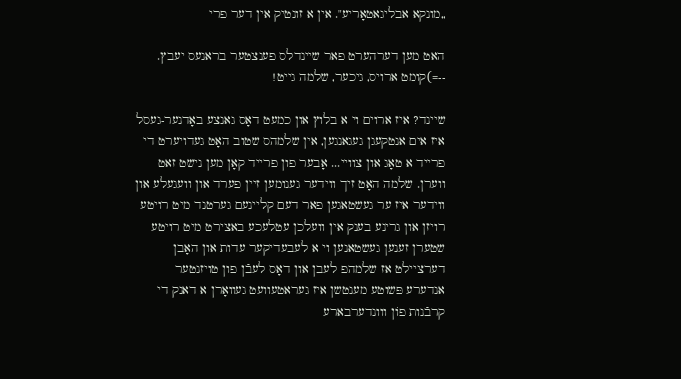,,מונקא אבליגאטאָריע". אין א זונטיק אין דער פרי

האט מען דערהערט פאר שיינדלס פענצטער בראנעס יעבץ. --=)קומט ארויס, גיכער, שלמה גייט!

שיינד? איז ארוים וי א בלוץ און כמעט דאָס גאנצע באָדנער-געסל איז אים אנטקעגן געגאנגען, אין שלמהס שטוב האָט געדויערט די פרייד א טאָג און צוויי... אָבער פון פרייד קאָן מען נישט זאט ווערן. שלמה האָט זיך ווידער גענומען זיין פערד און וועגעלע און ווידער איז ער געשטאגען פאר דעם קליינעם גערטנד מיט רויטע רויזן און גרינע בענק אין וועלכן עטלעכע באצירט מיט רויטע שטערן זענען געשטאנען וי א לעבעדיקער עדות און האָבן דערציילט אז שלמהפ לעבן און דאָס לעבֿן פון טויזנטער אנדערע פּשוטע מענטשן איז געראטעוועט געװאָרן א דאנק די קרבֿנות פוֹן ווונדערבארע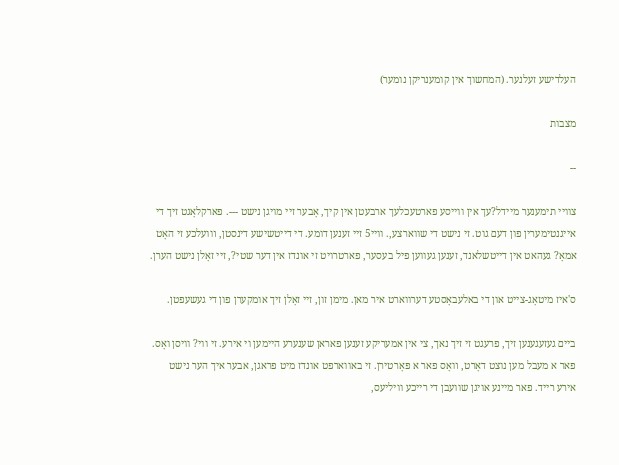העלדישע זעלנער. (המחשוך אין קומענריקן נומער)

מצבות

--

צוויי תימענער מיידל?עך אין ווייסע פארטעכלעך ארבעטן אין קיך, אָבער זיי מויגן נישט ---. פארקלאָגט זיך די אייגנטימערין פון דעם גוט. זי נישט די שווארצע,. וויי5 זיי זענען דומע. די דייטשישע דינסטן, װועלכע זי האָט אמאָ? געהאט אין דייטשלאנד, זענען געווען פיל בעסער, פארטרויט זי אונדז אין דער שטי?, זיי זאָלן נישט הערן.

ס'איז מיטאָג-צייט און די באלעבאָסטע דערווארט איר מאן. מימן זון, זיי זאָלן זיך אומקערן פון די געשעפטן.

ביים געזעגענען זיך, פרעגט זי זיך נאך, צי אין אמעריקע זענען פאראן שענערע היימען וי אירע. זי ווי? וויסן ואָס. פאר א מעבל מען נוצט דאָרט, װאָס פאר א פּאָרטירן. זי באווארפט אונדז מיט פראגן, אבער איך הער נישט אירע רייד. פאר מיינע אויגן שוועבן די רייכע וויליעס,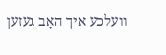וועלכע איך האָב געזען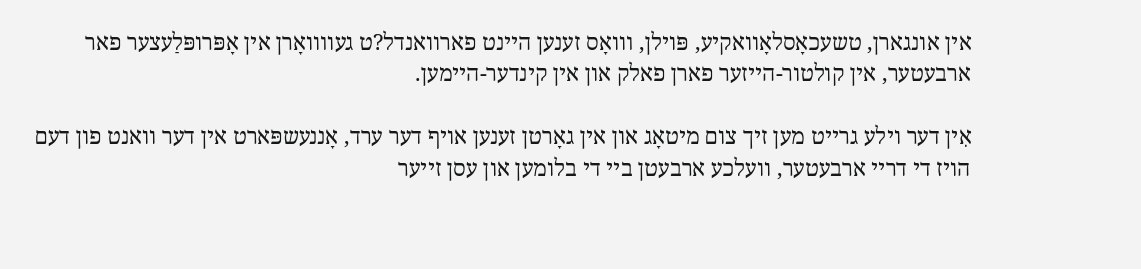אין אונגארן, טשעכאָסלאָוואקיע, פּוילן, װואָס זענען היינט פארוואנדל?ט געוװואָרן אין אָפּרופּלַעצער פאר ארבעטער, אין קולטור-הייזער פארן פאלק און אין קינדער-היימען.

אִין דער וילע גרייט מען זיך צום מיטאָג און אין גאָרטן זענען אויף דער ערד, אָננעשפּארט אין דער וואנט פון דעם הויז די דריי ארבעטער, וועלכע ארבעטן ביי די בלומען און עסן זייער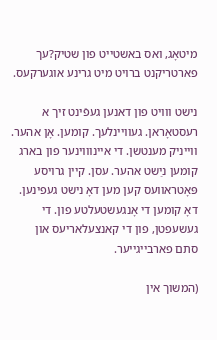מיטאָג, ואס באשטייט פון שטיק?עך פארטריקנט ברויט מיט גרינע אוגערקעס.

נישט ווויט פון דאנען געפֿינט זיך א רעסטאָראן. געוויינלעך. קומען. אָן אהער. ווייניק מענטשן. די איינוווינער פון בארג קומען ניַשט אהער. עסן. קיין גרויסע פּאָטראוועס קען מען דאָ נישט געפינען. דאָ קומען די אָנגעשטעלטע פון. די געשעפטן, פון די קאנצעלאריעס און סתם פארבייגייער.

(המשוך אין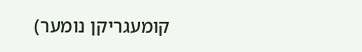קומעגריקן נומער)